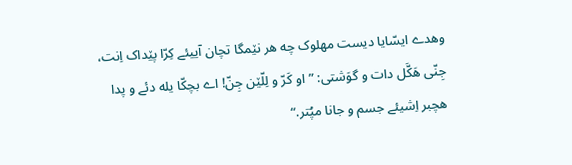وهدے ایسّایا دیست مهلوک چه هر نێمگا تچان آییئے کِرّا پێداک اِنت، جِنّی هَکَّل دات و گوَشتی: ”او کَرّ و لِلّێن جِنّ! اے بچکّا یله دئے و پدا هچبر اِشیئے جسم و جانا مپُتر.“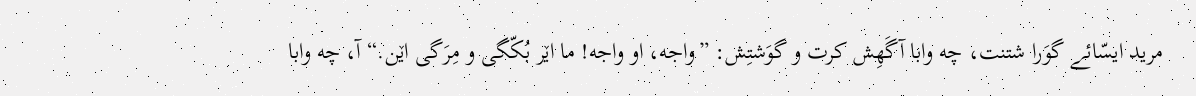مرید ایسّائے گوَرا شتنت، چه وابا آگَهِش کرت و گوَشتِش: ”واجه، او واجه! ما اێر بُکّگی و مِرَگی اێن.“ آ، چه وابا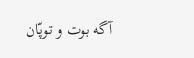آگه بوت و توپّان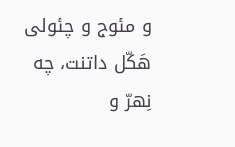و مئوج و چئولی هَکّل داتنت، چه نِهرّ و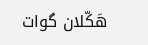هَکّلان گوات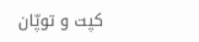کپت و توپّان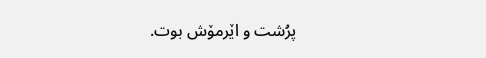پرُشت و اێرمۆش بوت.